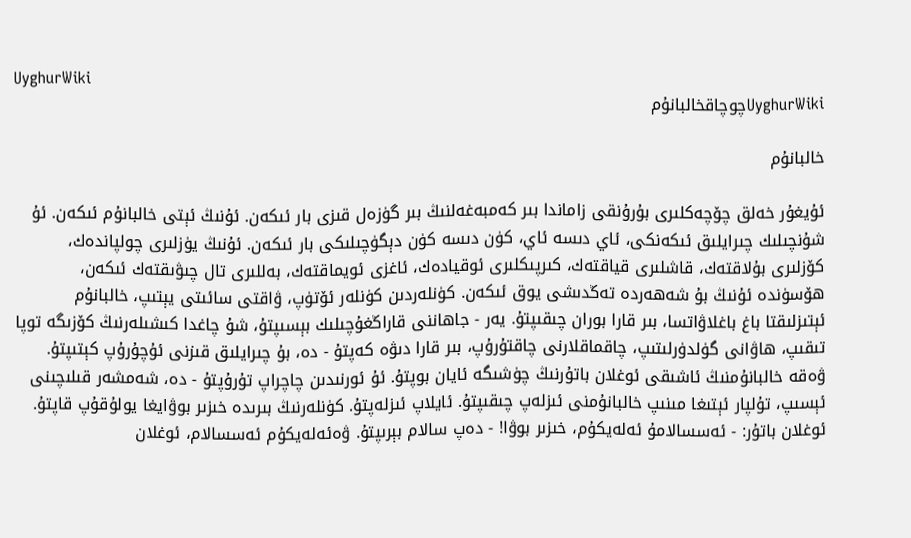UyghurWiki
UyghurWikiچوچاقخالبانۇم

خالبانۇم

ئۇيغۇر خەلق چۆچەكلىرى بۇرۇنقى زاماندا بىر كەمبەغەلنىڭ بىر گۈزەل قىزى بار ئىكەن. ئۇنىڭ ئېتى خالبانۇم ئىكەن. ئۇ شۇنچىلىك چىرايلىق ئىكەنكى، ئاي دىسە ئاي، كۈن دىسە كۈن دېگۈچىلىكى بار ئىكەن. ئۇنىڭ يۈزلىرى چولپاندەك، كۆزلىرى بۇلاقتەك، قاشلىرى قياقتەك، كىرپىكلىرى ئوقيادەك، ئاغزى ئويماقتەك، بەللىرى تال چىۋىقتەك ئىكەن، ھۆسۈندە ئۇنىڭ بۇ شەھەردە تەڭدىشى يوق ئىكەن. كۈنلەردىن كۈنلەر ئۆتۈپ، ۋاقتى سائىتى يېتىپ، خالبانۇم ئېتىزلىقتا باغ باغلاۋاتسا، بىر قارا بوران چىقىپتۇ. يەر - جاھاننى قاراڭغۇچىلىك بېسىپتۇ، شۇ چاغدا كىشىلەرنىڭ كۆزىگە توپا تىقىپ، ھاۋانى گۈلدۈرلىتىپ، چاقماقلارنى چاقتۇرۇپ، بىر قارا دىۋە كەپتۇ - دە، بۇ چىرايلىق قىزنى ئۇچۇرۇپ كېتىپتۇ. ۋەقە خالبانۇمنىڭ ئاشىقى ئوغلان باتۇرنىڭ چۈشىگە ئايان بوپتۇ. ئۇ ئورنىدىن چاچراپ تۇرۇپتۇ - دە، شەمشەر قىلىچىنى ئېسىپ، تۇلپار ئېتىغا مىنىپ خالبانۇمنى ئىزلەپ چىقىپتۇ. ئايلاپ ئىزلەپتۇ. كۈنلەرنىڭ بىرىدە خىزىر بوۋايغا يولۇقۇپ قاپتۇ. ئوغلان باتۇر: - ئەسسالامۇ ئەلەيكۇم، خىزىر بوۋا! - دەپ سالام بېرىپتۇ. ۋەئەلەيكۇم ئەسسالام، ئوغلان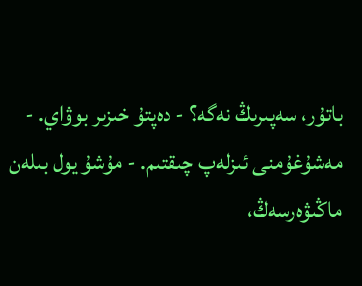باتۇر، سەپىرىڭ نەگە؟ - دەپتۇ خىزىر بوۋاي. - مەشۇغۇمنى ئىزلەپ چىقتىم. - مۇشۇ يول بىلەن ماڭىۋەرسەڭ،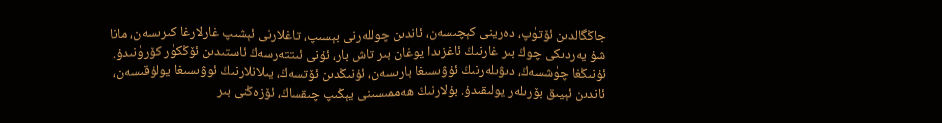جاڭگالدىن ئۆتۈپ، دەرينى كېچىسەن، ئاندىن چوللەرنى بېسىپ، تاغلارنى ئېشىپ غارلارغا كىرىسەن، مانا شۇ يەردىكى چوڭ بىر غارنىڭ ئاغزىدا يوغان بىر تاش بار، ئۇنى ئىتتەرسەڭ ئاستىدىن ئۆڭكۈر كۆرۈنىدۇ. ئۇنىڭغا چۈشسەڭ، دىۋىلەرنىڭ ئۇۋىسىغا بارىسەن، ئۇنىڭدىن ئۆتسەڭ، يىلانلارنىڭ ئوۋىسىغا يولۇقىسەن، ئاندىن ئېيىق بۆرىلەر يولىقىدۇ. بۇلارنىڭ ھەممىسىنى يېڭىپ چىقساڭ، ئۆزەڭنى بىر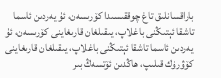باراقسانلىق تاغ چوققىسىدا كۆرىسەن، ئۇ يەردىن ئاسما تاشقا ئېتىڭنى باغلاپ، يىقىلغان قارىغاينى كۆرىسەن، ئۇ يەردىن ئاسما تاشقا ئېتىڭنى باغلاپ، يىقىلغان قارىغاينى كۆۋرۈك قىلىپ، ھاڭدىن ئۆتسەڭ بىر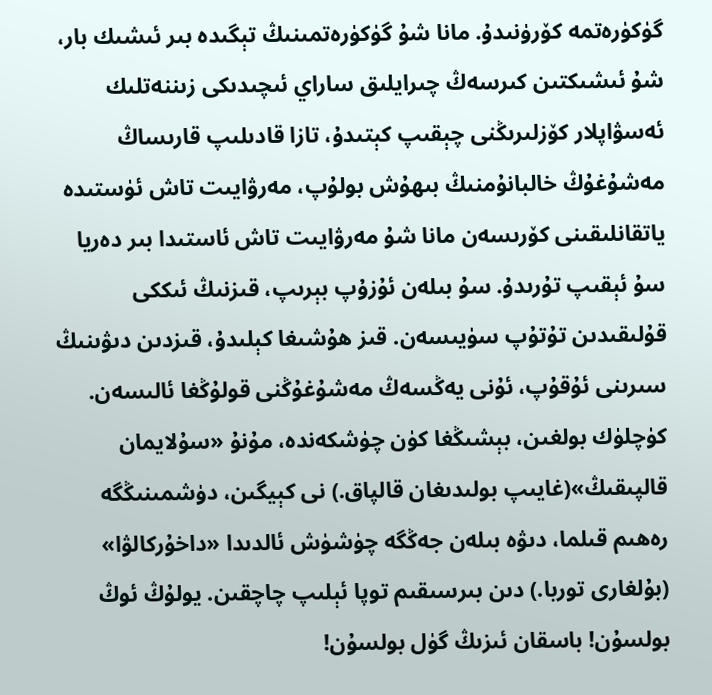گۈكۈرەتمە كۆرۈنىدۇ. مانا شۇ گۈكۈرەتمىنىڭ تېگىدە بىر ئىشىك بار، شۇ ئىشىكتىن كىرسەڭ چىرايلىق ساراي ئىچىدىكى زىننەتلىك ئەسۋاپلار كۆزلىرىڭنى چېقىپ كېتىدۇ، تازا قادىلىپ قارىساڭ مەشۇغۇڭ خالبانۇمنىڭ بىھۇش بولۇپ، مەرۋايىت تاش ئۈستىدە ياتقانلىقىنى كۆرىسەن مانا شۇ مەرۋايىت تاش ئاستىدا بىر دەريا سۇ ئېقىپ تۇرىدۇ. سۇ بىلەن ئۇزۇپ بېرىپ، قىزنىڭ ئىككى قۇلىقىدىن تۇتۇپ سۈيىسەن. قىز ھۇشىغا كېلىدۇ، قىزدىن دىۋىنىڭ سىرىنى ئۇقۇپ، ئۇنى يەڭسەڭ مەشۇغۇڭنى قولۇڭغا ئالىسەن. كۈچلۈك بولغىن، بېشىڭغا كۈن چۈشكەندە، مۇنۇ «سۇلايمان قالپىقىڭ»(غايىپ بولىدىغان قالپاق.) نى كېيگىن، دۈشمىنىڭگە رەھىم قىلما، دىۋە بىلەن جەڭگە چۈشۈش ئالدىدا «داخۇركالۋا» (بۇلغارى توربا.) دىن بىرسىقىم توپا ئېلىپ چاچقىن. يولۇڭ ئوڭ بولسۇن! باسقان ئىزىڭ گۈل بولسۇن!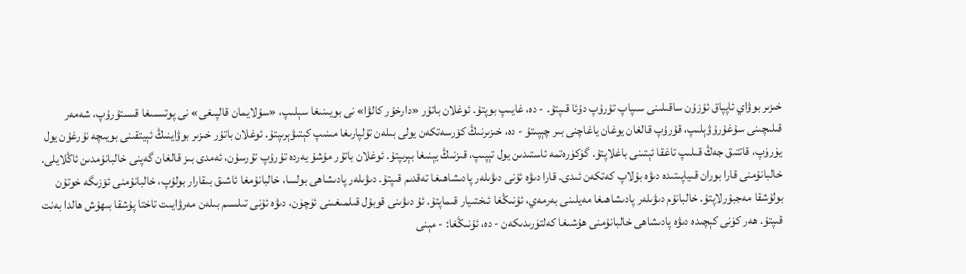خىزىر بوۋاي ئاپپاق ئۇزۇن ساقىلىنى سىپاپ تۇرۇپ دۇئا قىپتۇ. - دە، غايىپ بوپتۇ. ئوغلان باتۇر «دارخۇر كالۋا» نى بويىنىغا سېلىپ، «سۇلايمان قالپىغى» نى پوتىسىغا قىستۇرۇپ، شەمەر قىلىچىنى سۇغۇرۇۋېلىپ، قۇرۇپ قالغان يوغان ياغاچنى بىر چېپىتۇ - دە، خىزىرنىڭ كۆرسەتكەن يولى بىلەن تۇلپارىغا مىنىپ كېتىۋېرىپتۇ. ئوغلان باتۇر خىزىر بوۋاينىڭ ئېيتقىنى بويىچە نۇرغۇن يول يۈرۈپ، قاتتىق جەڭ قىلىپ تاغقا ئېتىنى باغلاپتۇ. گۈكۈرەتمە ئاستىدىن يول تېپىپ، قىزنىڭ يېنىغا بېرىپتۇ. ئوغلان باتۇر مۇشۇ يەردە تۇرۇپ تۇرسۇن، ئەمدى بىز قالغان گەپنى خالبانۇمدىن ئاڭلايلى. خالبانۇمنى قارا بوران قىياپىتىدە دىۋە بۇلاپ كەتكەن ئىدى. قارا دىۋە ئۇنى دىۋىلەر پادىشاھىغا تەقدىم قىپتۇ. دىۋىلەر پادىشاھى بولسا، خالبانۇمغا ئاشىق بىقارار بولۇپ، خالبانۇمنى ئۆزىگە خوتۇن بولۇشقا مەجبۇرلاپتۇ. خالبانۇم دىۋىلەر پادىشاھىغا مەيلىنى بەرمەي، ئۇنىڭغا ئىختىيار قىماپتۇ. ئۇ دىۋىنى قوبۇل قىلمىغىنى ئۈچۈن، دىۋە ئۇنى تىلسىم بىلەن مەرۋايىت تاختا پۇشقا بىھۇش ھالدا بەنت قىپتۇ. ھەر كۈنى كېچىدە دىۋە پادىشاھى خالبانۇمنى ھۇشىغا كەلتۈرىدىكەن - دە، ئۇنىڭغا: - مېنى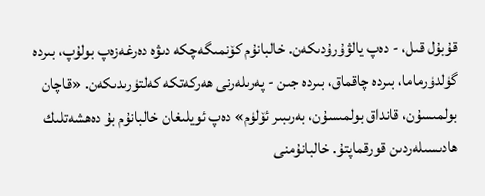قۇبۇل قىل، - دەپ يالۋۇرۇدىكەن. خالبانۇم كۆنمىگەچكە دىۋە دەرغەزەپ بولۇپ، بىردە گۈلدۈرماما، بىردە چاقماق، بىردە جىن - پەرىلەرنى ھەركەتكە كەلتۈرىدىكەن. «قاچان بولمىسۇن، قانداق بولمىسۇن، بەرىبىر ئۆلۈم» دەپ ئويلىغان خالبانۇم بۇ دەھشەتلىك ھادىسىلەردىن قورقماپتۇ. خالبانۇمنى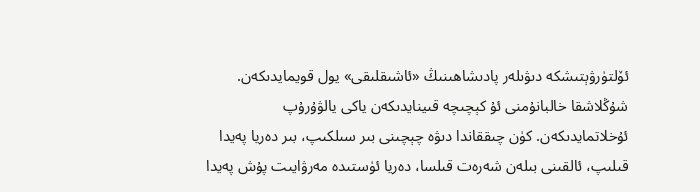ئۆلتۈرۋېتىشكە دىۋىلەر پادىشاھىنىڭ «ئاشىقلىقى» يول قويمايدىكەن. شۇڭلاشقا خالبانۇمنى ئۇ كېچىچە قىينايدىكەن ياكى يالۋۇرۇپ ئۇخلاتمايدىكەن. كۈن چىققاندا دىۋە چېچىنى بىر سىلكىپ، بىر دەريا پەيدا قىلىپ، ئالقىنى بىلەن شەرەت قىلسا، دەريا ئۈستىدە مەرۋايىت پۇش پەيدا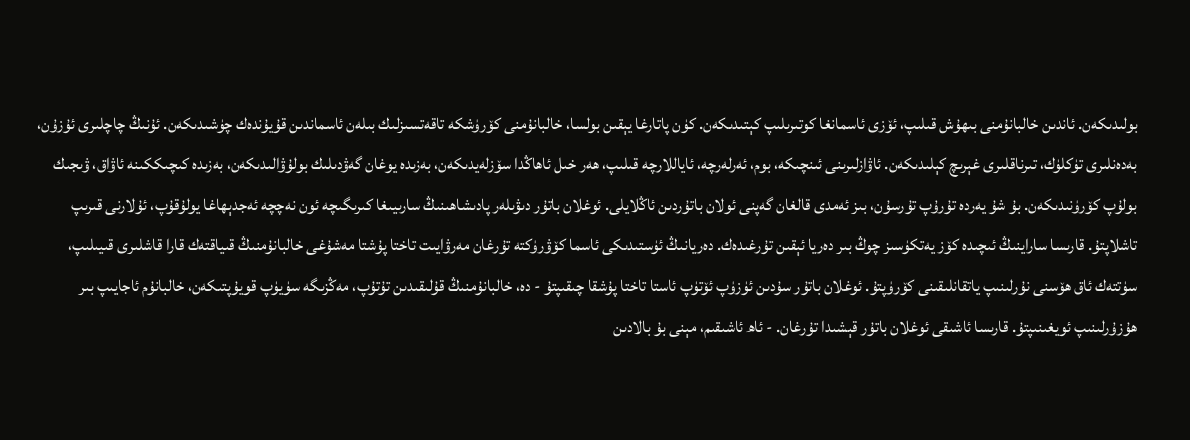بولىدىكەن. ئاندىن خالبانۇمنى بىھۇش قىلىپ، ئۆزى ئاسمانغا كوتىرىلىپ كېتىدىكەن. كۈن پاتارغا يېقىن بولسا، خالبانۇمنى كۆرۈشكە تاقەتسىزلىك بىلەن ئاسماندىن قۇيۇندەك چۈشىدىكەن. ئۇنىڭ چاچلىرى ئۇزۇن، بەدەنلىرى تۈكلۈك، تىرناقلىرى غېرىچ كېلىدىكەن. ئاۋازلىرىنى ئىنچىكە، بوم، ئەرلەرچە، ئاياللارچە قىلىپ، ھەر خىل ئاھاڭدا سۆزلەيدىكەن، بەزىدە يوغان گەۋدىلىك بولۇۋالىدىكەن، بەزىدە كىچىككىنە ئاۋاق، ۋىجىك بولۇپ كۆرۈنىدىكەن. بۇ شۇ يەردە تۇرۇپ تۇرسۇن، بىز ئەمدى قالغان گەپنى ئولان باتۇردىن ئاڭلايلى. ئوغلان باتۇر دىۋىلەر پادىشاھىنىڭ سارىيىغا كىرىگىچە ئون نەچچە ئەجدېھاغا يولۇقۇپ، ئۇلارنى قىرىپ تاشلاپتۇ. قارىسا ساراينىڭ ئىچىدە كۆز يەتكۈسىز چوڭ بىر دەريا ئېقىن تۇرغىدەك. دەريانىڭ ئۈستىدىكى ئاسما كۆۋرۈكتە تۇرغان مەرۋايىت تاختا پۇشتا مەشۇغى خالبانۇمنىڭ قىياقتەك قارا قاشلىرى قىيىلىپ، سۈتتەك ئاق ھۆسنى نۇرلىنىپ ياتقانلىقىنى كۆرۈپتۇ. ئوغلان باتۇر سۇدىن ئۈزۈپ ئۆتۈپ ئاستا تاختا پۇشقا چىقىپتۇ - دە، خالبانۇمنىڭ قۇلىقىدىن تۇتۇپ، مەڭزىگە سۈيۈپ قويۇپتىكەن، خالبانۇم ئاجايىپ بىر ھۇزۇرلىنىپ ئويغىنىپتۇ. قارىسا ئاشىقى ئوغلان باتۇر قېشىدا تۇرغان. - ئاھ ئاشىقىم، مېنى بۇ بالادىن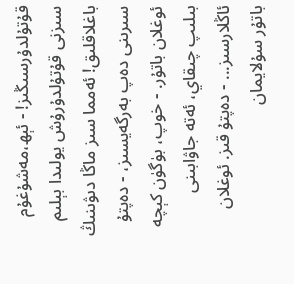قۇتۇلدۇرسىڭىز! - ئېھ،مەشۇغۇم سىزنى قۇتۇلدۇرۇش يولىدا بېلىم باغلاقلىق! ئەمما سىز ماڭا دىۋىنىڭ سىرىنى دەپ بەرگەيسىز، - دەپتۇ ئوغلان باتۇر. - خوپ، بۈگۈن كېچە بىلىپ چىقاي، ئەتە جاۋابىنى ئاڭلارسىز... - دەپتۇ قىز. ئوغلان باتۇر سۇلايمان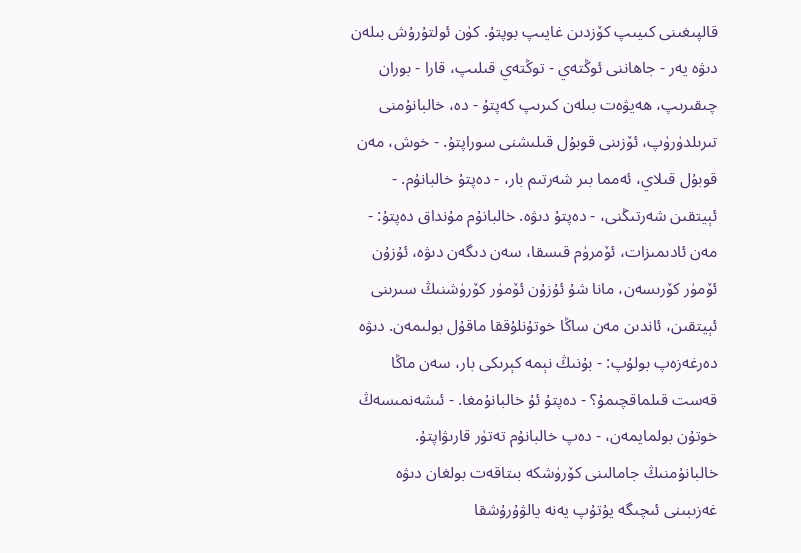قالپىغىنى كىيىپ كۆزدىن غايىپ بوپتۇ. كۈن ئولتۇرۇش بىلەن دىۋە يەر - جاھاننى ئوڭتەي - توڭتەي قىلىپ، قارا - بوران چىقىرىپ، ھەيۋەت بىلەن كىرىپ كەپتۇ - دە، خالبانۇمنى تىرىلدۈرۈپ، ئۆزىنى قوبۇل قىلىشنى سوراپتۇ. - خوش، مەن قوبۇل قىلاي، ئەمما بىر شەرتىم بار، - دەپتۇ خالبانۇم. - ئېيتقىن شەرتىڭنى، - دەپتۇ دىۋە. خالبانۇم مۇنداق دەپتۇ: - مەن ئادىمىزات، ئۆمرۈم قىسقا، سەن دىگەن دىۋە، ئۇزۇن ئۆمۈر كۆرىسەن، مانا شۇ ئۇزۇن ئۆمۈر كۆرۈشنىڭ سىرىنى ئېيتقىن، ئاندىن مەن ساڭا خوتۇنلۇققا ماقۇل بولىمەن. دىۋە دەرغەزەپ بولۇپ: - بۇنىڭ نېمە كېرىكى بار، سەن ماڭا قەست قىلماقچىمۇ؟ - دەپتۇ ئۇ خالبانۇمغا. - ئىشەنمىسەڭ خوتۇن بولمايمەن، - دەپ خالبانۇم تەتۈر قارىۋاپتۇ. خالبانۇمنىڭ جامالىنى كۆرۈشكە بىتاقەت بولغان دىۋە غەزىبىنى ئىچىگە يۇتۇپ يەنە يالۋۇرۇشقا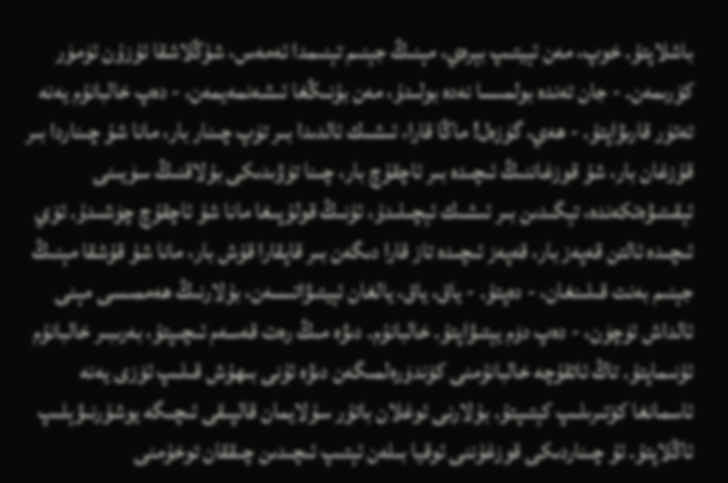باشلاپتۇ. خوپ، مەن ئېيتىپ بېرەي، مېنىڭ جېنىم تېنىمدا ئەمەس، شۇڭلاشقا ئۇزۇن ئۈمۈر كۆرىمەن. - جان تەندە بولمىسا نەدە بولىدۇ، مەن بۇنىڭغا ئىشەنمەيمەن، - دەپ خالبانۇم يەنە تەتۈر قارىۋاپتۇ. - ھەي، گۈزەل! ماڭا قارا، ئىشىك ئالدىدا بىر تۈپ چىنار بار، مانا شۇ چىناردا بىر قۇزغان بار، شۇ قوزغاننىڭ ئىچىدە بىر ئاچقۇچ بار، چىنا تۈۋىدىكى بۇلاقنىڭ سۈيىنى ئېقىتىۋەتكەندە، تېگىدىن بىر ئىشىك ئېچىلىدۇ، ئۇنىڭ قولۇپىغا مانا شۇ ئاچقۇچ چۈشىدۇ. ئۆي ئىچىدە ئالتن قەپەز بار، قەپەز ئىچىدە تاز قارا دىگەن بىر قاپقارا قۇش بار، مانا شۇ قۇشقا مېنىڭ جېنىم بەنت قىلىنغان، - دەپتۇ. - ياق، ياق، يالغان ئېيتىۋاتىسەن، بۇلارنىڭ ھەممىسى مېنى ئالداش ئۈچۈن، - دەپ دۈم يېتىۋاپتۇ. خالبانۇم. دىۋە مىڭ رەت قەسەم ئىچىپتۇ، بەرىبىر خالبانۇم ئۇنىماپتۇ. تاڭ ئاتقۇچە خالبانۇمنى كۆندۈرەلمىگەن دىۋە ئۇنى بىھۇش قىلىپ ئۆزى يەنە ئاسمانغا كۆتىرىلىپ كېتىپتۇ. بۇلارنى ئوغلان باتۇر سۇلايمان قالپىقى ئىچىگە يوشۇرنىۋېلىپ ئاڭلاپتۇ. ئۇ چىناردىكى قوزغۇننى ئوقيا بىلەن ئېتىپ ئىچىدىن چىققان توخۇمنى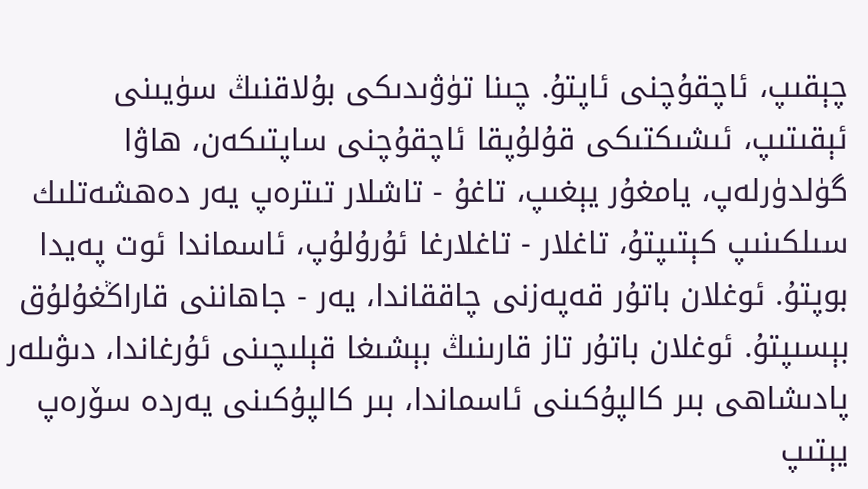چېقىپ، ئاچقۇچنى ئاپتۇ. چىنا تۈۋىدىكى بۇلاقنىڭ سۈيىنى ئېقىتىپ، ئىشىكتىكى قۇلۇپقا ئاچقۇچنى ساپتىكەن، ھاۋا گۈلدۈرلەپ، يامغۇر يېغىپ، تاغۇ - تاشلار تىترەپ يەر دەھشەتلىك سىلكىنىپ كېتىپتۇ، تاغلار - تاغلارغا ئۇرۇلۇپ، ئاسماندا ئوت پەيدا بوپتۇ. ئوغلان باتۇر قەپەزنى چاققاندا، يەر - جاھاننى قاراڭغۇلۇق بېسىپتۇ. ئوغلان باتۇر تاز قارىنىڭ بېشىغا قېلىچىنى ئۇرغاندا، دىۋىلەر پادىشاھى بىر كالپۇكىنى ئاسماندا، بىر كالپۇكىنى يەردە سۆرەپ يېتىپ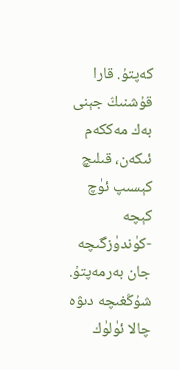كەپتۇ. قارا قۇشنىڭ جېنى بەك مەككەم ئىكەن، قىلىچ كېسىپ ئۈچ كېچە -كۈندۈزگىچە جان بەرمەپتۇ. شۇڭغىچە دىۋە چالا ئۈلۈك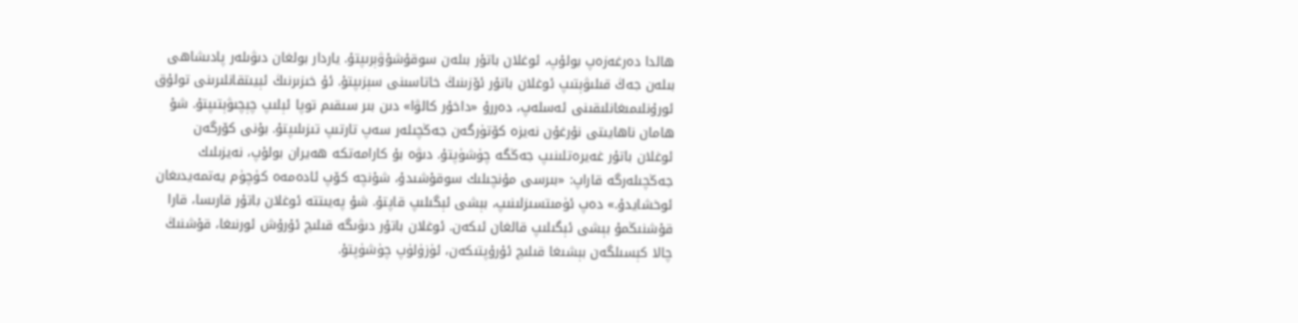ھالدا دەرغەزەپ بولۇپ، ئوغلان باتۇر بىلەن سوقۇشۇۋېرىپتۇ. ياردار بولغان دىۋىلەر پادىشاھى بىلەن جەڭ قىلىۋېتىپ ئوغلان باتۇر ئۆزىنىڭ خاتاسىنى سېزىپتۇ. ئۇ خىزىرنىڭ ئېيىتقانلىرىنى تولۇق ئورۇنلىمىغانلىقىنى ئەسلەپ، دەررۇ «داخۇر كالۋا» دىن بىر سىقىم توپا ئېلىپ چېچىۋېتىپتۇ. شۇ ھامان ناھايىتى نۇرغۇن نەيزە كۆتۈرگەن جەڭچىلەر سەپ تارتىپ تىزىلىپتۇ. بۇنى كۆرگەن ئوغلان باتۇر غەيرەتلىنىپ جەڭگە چۈشۈپتۇ. دىۋە بۇ كارامەتكە ھەيران بولۇپ، نەيزىلىك جەڭچىلەرگە قاراپ: «بىرسى مۇنچىلىك سوقۇشىدۇ، شۇنچە كۆپ ئادەمەە كۈچۈم يەتمەيدىغان ئوخشايدۇ.» دەپ ئۈمىتسىزلىنىپ، بېشى ئېگىلىپ قاپتۇ. شۇ پەيىتتە ئوغلان باتۇر قارىسا، قارا قۇشنىڭمۇ بېشى ئېگىلىپ قالغان ئىكەن. ئوغلان باتۇر دىۋىگە قىلىچ ئۇرۇش ئورنىغا، قۇشنىڭ چالا كېسىلگەن بېشىغا قىلىچ ئۇرۇپتىكەن، ئۈزۈلۈپ چۈشۈپتۇ.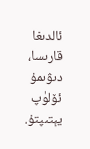ئالدىغا قارىسا، دىۋىمۇ ئۆلۈپ يېتىپتۇ.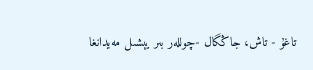تاغۇ - تاش، جاڭگال -چوللەر بىر يېشىل مەيدانغا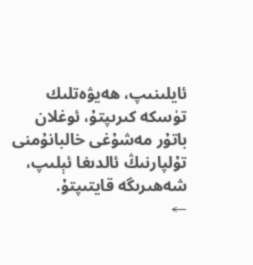ئايلىنىپ، ھەيۋەتلىك تۈسكە كىرىپتۇ، ئوغلان باتۇر مەشۇغى خالبانۇمنى تۇلپارنىڭ ئالدىغا ئېلىپ، شەھىرىگە قايتىپتۇ.
←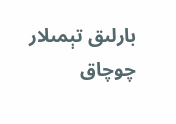بارلىق تېمىلار چوچاق